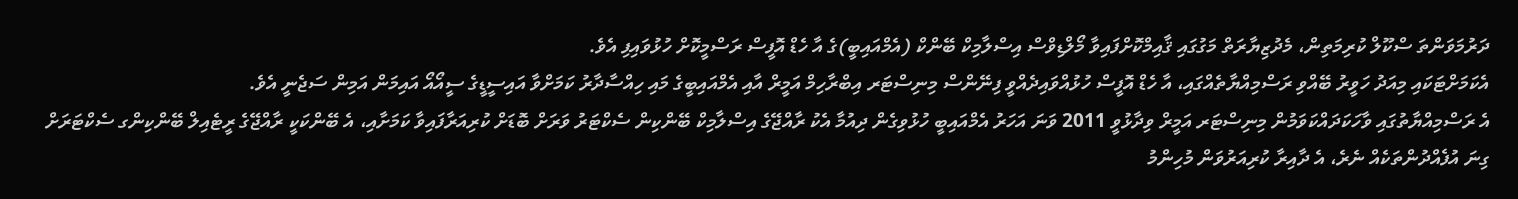ދަރުމަވަންތަ ސްކޫލް ކުރިމަތިން، މެދުޒިޔާރަތް މަގުގައި ޤާއިމްކޮށްފައިވާ މޯލްޑިވްސް އިސްލާމިކް ބޭންކް (އެމްއައިބީ)ގެ އާ ހެޑް އޮފީސް ރަސްމީކޮށް ހުޅުވައިފި އެވެ.
އެކަމަށްޓަކައި މިއަދު ހަވީރު ބޭއްވި ރަސްމިއްޔާތެއްގައި، އާ ހެޑް އޮފީސް ހުޅުއްވައިދެއްވީ ފިނޭންސް މިނިސްޓަރ އިބްރާހިމް އަމީރް އާއި އެމްއައިބީގެ މައި ހިއްސާދާރު ކަމަށްވާ އައިސީޑީގެ ސީއޯއޯ އައިމަން އަމިން ސަޖެނީ އެވެ.
އެ ރަސްމިއްޔާތުގައި ވާހަކަދައްކަވަމުން މިނިސްޓަރ އަމީރް ވިދާޅުވީ 2011 ވަނަ އަހަރު އެމްއައިބީ ހުޅުވިގެން ދިއުމާ އެކު ރާއްޖޭގެ އިސްލާމިކް ބޭންކިން ސެކްޓަރު ވަރަށް ބޮޑަށް ކުރިއަރާފައިވާ ކަމަށާއި، އެ ބޭންކަކީ ރާއްޖޭގެ ރީޓެއިލް ބޭންކިންގ ސެކްޓަރަށް ގިނަ އުފެއްދުންތަކެއް ނެރެ، އެ ދާއިރާ ކުރިއަރުވަން މުހިންމު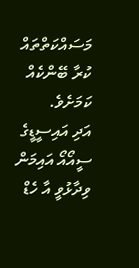މަސައްކަތްތައް ކުރާ ބޭންކެއް ކަމަށެވެ.
އަދި އައިސީޑީގެ ސީއޯއޯ އައިމަން ވިދާޅުވީ އާ ހެޑް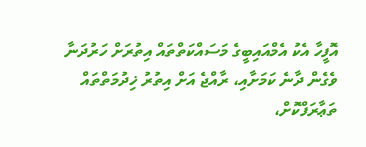އޮފީހާ އެކު އެމްއައިބީގެ މަސައްކަތްތައް އިތުރަށް ހަރުދަނާ ވެގެން ދާނެ ކަމަށާއި، ރާއްޖެ އަށް އިތުރު ޚިދުމަތްތައް ތަޢާރަފްކޮށް،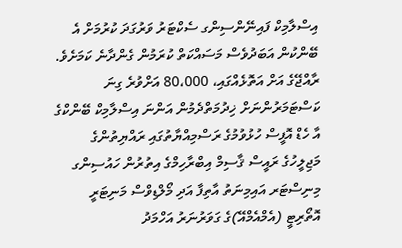އިސްލާމިކް ފައިނޭންސިންގ ސެކްޓަރު ވަރުގަދަ ކުރުމަށް އެ ބޭންކުން އަބަދުވެސް މަސައްކަތް ކުރަމުން ގެންދާނެ ކަމަށެވެ.
ރާއްޖޭގެ އަށް އަތޮޅެއްގައި، 80،000 އަށްވުރެ ގިނަ ކަސްޓަމަރުންނަށް ޚިދުމަތްދެމުން އަންނަ އިސްލާމިކް ބޭންކްގެ އާ ހެޑް އޮފީސް ހުޅުވުމުގެ ރަސްމިއްޔާތުގައި ރައްޔިތުންގެ މަޖިލީހުގެ ރައީސް ޤާސިމް އިބްރާހިމްގެ އިތުރުން ހައުސިންގ މިނިސްޓަރ އައިމިނަތު އާތިފާ އަދި މޯލްޑިވްސް މަނިޓަރީ އޮތޯރިޓީ (އެމްއެމްއޭ)ގެ ގަވަރުނަރު އަހްމަދު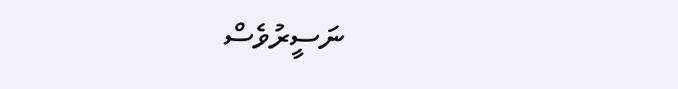ނަސީރުވެސް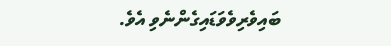ބައިވެރިވެވަޑައިގެންނެވި އެވެ.